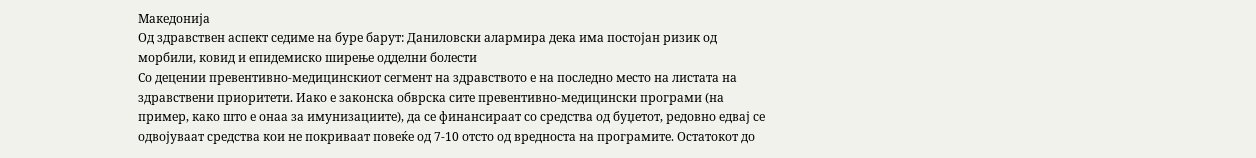Македонија
Од здравствен аспект седиме на буре барут: Даниловски алармира дека има постојан ризик од морбили, ковид и епидемиско ширење одделни болести
Со децении превентивно-медицинскиот сегмент на здравството е на последно место на листата на здравствени приоритети. Иако е законска обврска сите превентивно-медицински програми (на пример, како што е онаа за имунизациите), да се финансираат со средства од буџетот, редовно едвај се одвојуваат средства кои не покриваат повеќе од 7-10 отсто од вредноста на програмите. Остатокот до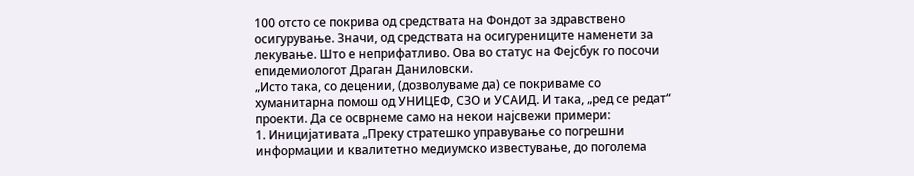100 отсто се покрива од средствата на Фондот за здравствено осигурување. Значи, од средствата на осигурениците наменети за лекување. Што е неприфатливо. Ова во статус на Фејсбук го посочи епидемиологот Драган Даниловски.
„Исто така, со децении, (дозволуваме да) се покриваме со хуманитарна помош од УНИЦЕФ, СЗО и УСАИД. И така, „ред се редат“ проекти. Да се осврнеме само на некои најсвежи примери:
1. Иницијативата „Преку стратешко управување со погрешни информации и квалитетно медиумско известување, до поголема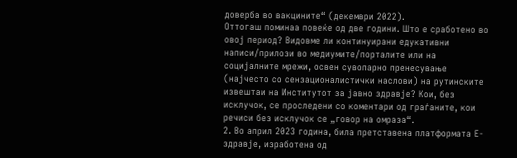доверба во вакцините“ (декември 2022).
Оттогаш поминаа повеќе од две години. Што е сработено во овој период? Видовме ли континуирани едукативни написи/прилози во медиумите/порталите или на социјалните мрежи, освен сувопарно пренесување (најчесто со сензационалистички наслови) на рутинските извештаи на Институтот за јавно здравје? Кои, без исклучок, се проследени со коментари од граѓаните, кои речиси без исклучок се „говор на омраза“.
2. Во април 2023 година, била претставена платформата Е-здравје, изработена од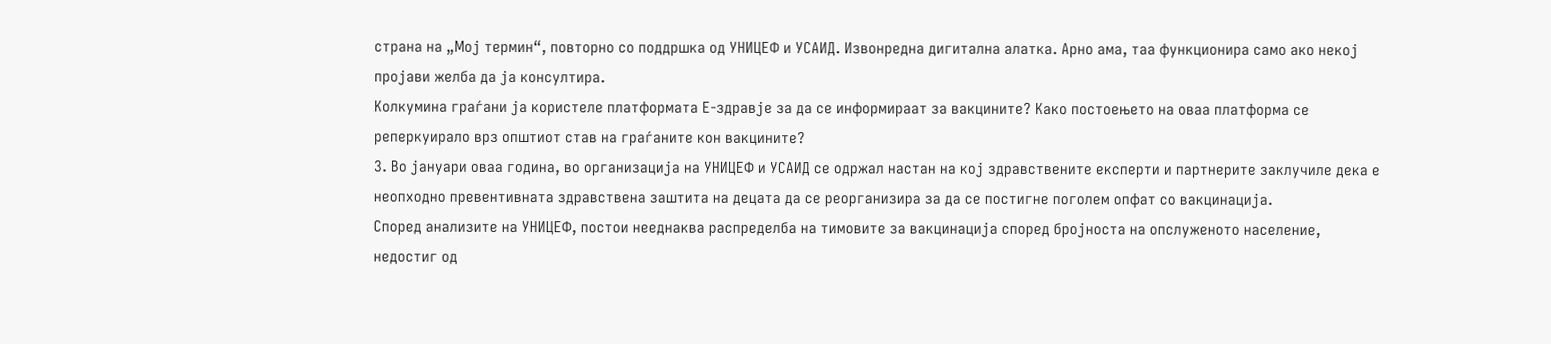страна на „Мој термин“, повторно со поддршка од УНИЦЕФ и УСАИД. Извонредна дигитална алатка. Арно ама, таа функционира само ако некој пројави желба да ја консултира.
Колкумина граѓани ја користеле платформата Е-здравје за да се информираат за вакцините? Како постоењето на оваа платформа се реперкуирало врз општиот став на граѓаните кон вакцините?
3. Во јануари оваа година, во организација на УНИЦЕФ и УСАИД се одржал настан на кој здравствените експерти и партнерите заклучиле дека е неопходно превентивната здравствена заштита на децата да се реорганизира за да се постигне поголем опфат со вакцинација.
Според анализите на УНИЦЕФ, постои нееднаква распределба на тимовите за вакцинација според бројноста на опслуженото население, недостиг од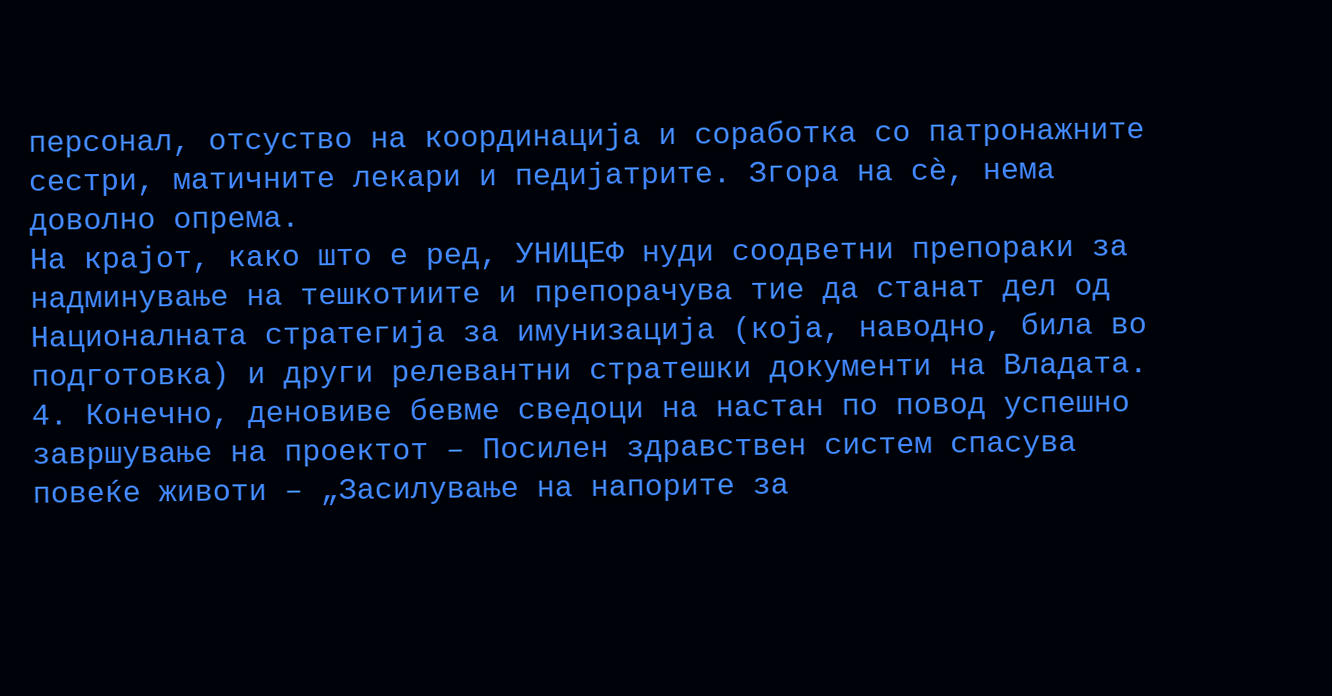персонал, отсуство на координација и соработка со патронажните сестри, матичните лекари и педијатрите. Згора на сѐ, нема доволно опрема.
На крајот, како што е ред, УНИЦЕФ нуди соодветни препораки за надминување на тешкотиите и препорачува тие да станат дел од Националната стратегија за имунизација (која, наводно, била во подготовка) и други релевантни стратешки документи на Владата.
4. Конечно, деновиве бевме сведоци на настан по повод успешно завршување на проектот – Посилен здравствен систем спасува повеќе животи – „Засилување на напорите за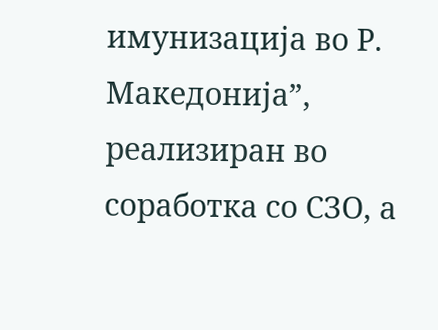имунизација во Р. Македонија”, реализиран во соработка со СЗО, а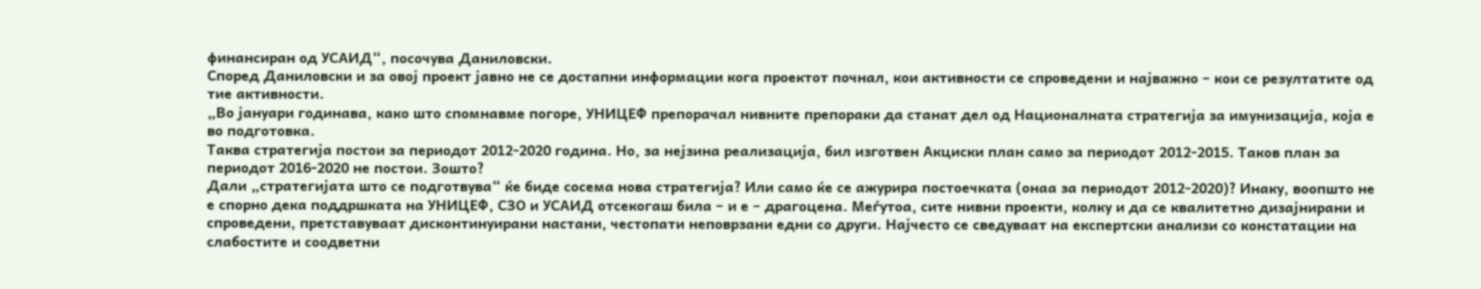финансиран од УСАИД“, посочува Даниловски.
Според Даниловски и за овој проект јавно не се достапни информации кога проектот почнал, кои активности се спроведени и најважно – кои се резултатите од тие активности.
„Во јануари годинава, како што спомнавме погоре, УНИЦЕФ препорачал нивните препораки да станат дел од Националната стратегија за имунизација, која е во подготовка.
Таква стратегија постои за периодот 2012-2020 година. Но, за нејзина реализација, бил изготвен Акциски план само за периодот 2012-2015. Таков план за периодот 2016-2020 не постои. Зошто?
Дали „стратегијата што се подготвува“ ќе биде сосема нова стратегија? Или само ќе се ажурира постоечката (онаа за периодот 2012-2020)? Инаку, воопшто не е спорно дека поддршката на УНИЦЕФ, СЗО и УСАИД отсекогаш била – и е – драгоцена. Меѓутоа, сите нивни проекти, колку и да се квалитетно дизајнирани и спроведени, претставуваат дисконтинуирани настани, честопати неповрзани едни со други. Најчесто се сведуваат на експертски анализи со констатации на слабостите и соодветни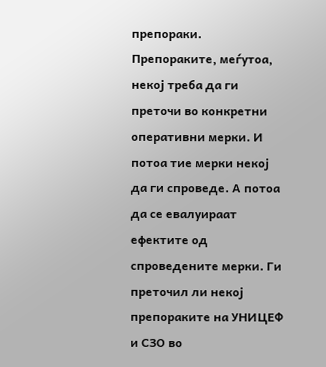препораки.
Препораките, меѓутоа, некој треба да ги преточи во конкретни оперативни мерки. И потоа тие мерки некој да ги спроведе. А потоа да се евалуираат ефектите од спроведените мерки. Ги преточил ли некој препораките на УНИЦЕФ и СЗО во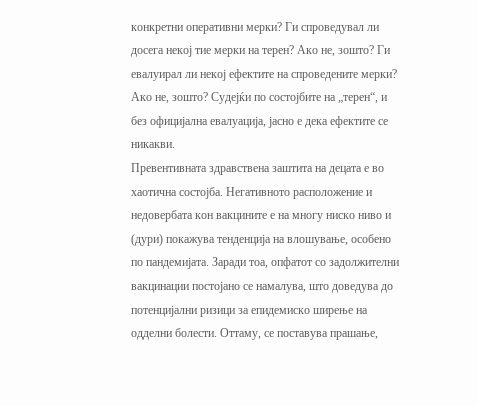конкретни оперативни мерки? Ги спроведувал ли досега некој тие мерки на терен? Ако не, зошто? Ги евалуирал ли некој ефектите на спроведените мерки? Ако не, зошто? Судејќи по состојбите на „терен“, и без официјална евалуација, јасно е дека ефектите се никакви.
Превентивната здравствена заштита на децата е во хаотична состојба. Негативното расположение и недовербата кон вакцините е на многу ниско ниво и (дури) покажува тенденција на влошување, особено по пандемијата. Заради тоа, опфатот со задолжителни вакцинации постојано се намалува, што доведува до потенцијални ризици за епидемиско ширење на одделни болести. Оттаму, се поставува прашање,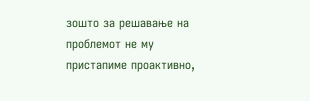зошто за решавање на проблемот не му пристапиме проактивно,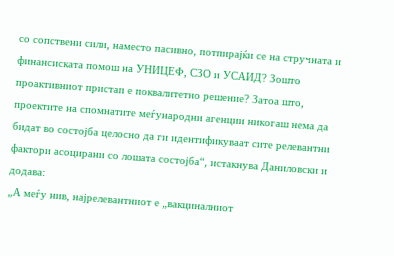со сопствени сили, наместо пасивно, потпирајќи се на стручната и финансиската помош на УНИЦЕФ, СЗО и УСАИД? Зошто проактивниот пристап е поквалитетно решение? Затоа што, проектите на спомнатите меѓународни агенции никогаш нема да бидат во состојба целосно да ги идентификуваат сите релевантни фактори асоцирани со лошата состојба“, истакнува Даниловски и додава:
„А меѓу нив, најрелевантниот е „вакциналниот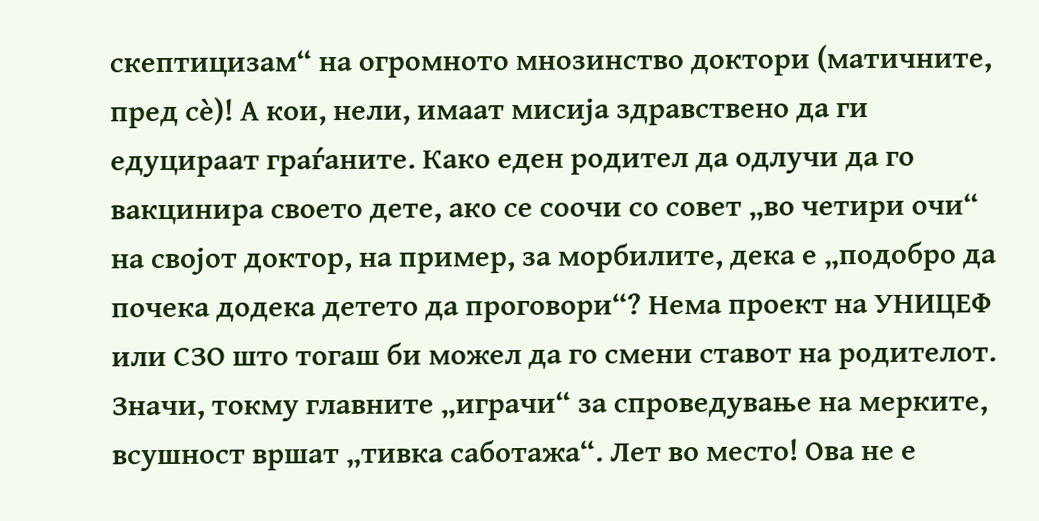скептицизам“ на огромното мнозинство доктори (матичните, пред сѐ)! А кои, нели, имаат мисија здравствено да ги едуцираат граѓаните. Како еден родител да одлучи да го вакцинира своето дете, ако се соочи со совет „во четири очи“ на својот доктор, на пример, за морбилите, дека е „подобро да почека додека детето да проговори“? Нема проект на УНИЦЕФ или СЗО што тогаш би можел да го смени ставот на родителот. Значи, токму главните „играчи“ за спроведување на мерките, всушност вршат „тивка саботажа“. Лет во место! Ова не е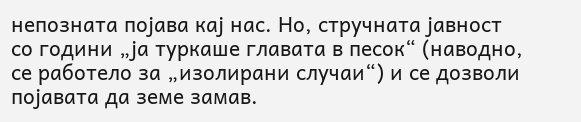непозната појава кај нас. Но, стручната јавност со години „ја туркаше главата в песок“ (наводно, се работело за „изолирани случаи“) и се дозволи појавата да земе замав.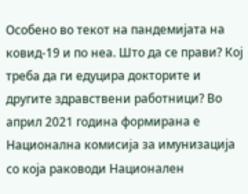Особено во текот на пандемијата на ковид-19 и по неа. Што да се прави? Кој треба да ги едуцира докторите и другите здравствени работници? Во април 2021 година формирана е Национална комисија за имунизација со која раководи Национален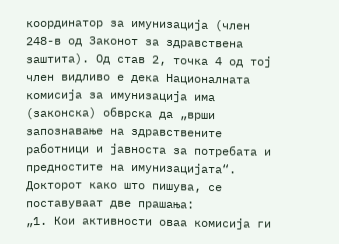координатор за имунизација (член 248-в од Законот за здравствена заштита). Од став 2, точка 4 од тој член видливо е дека Националната комисија за имунизација има (законска) обврска да „врши запознавање на здравствените работници и јавноста за потребата и предностите на имунизацијата“.
Докторот како што пишува, се поставуваат две прашања:
„1. Кои активности оваа комисија ги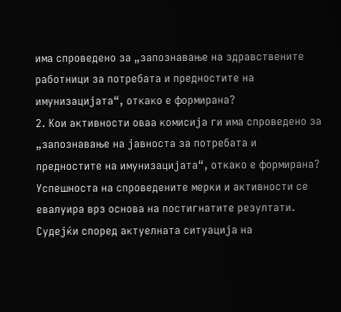има спроведено за „запознавање на здравствените работници за потребата и предностите на имунизацијата“, откако е формирана?
2. Кои активности оваа комисија ги има спроведено за „запознавање на јавноста за потребата и предностите на имунизацијата“, откако е формирана?
Успешноста на спроведените мерки и активности се евалуира врз основа на постигнатите резултати.
Судејќи според актуелната ситуација на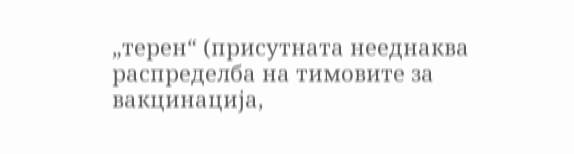„терен“ (присутната нееднаква распределба на тимовите за вакцинација,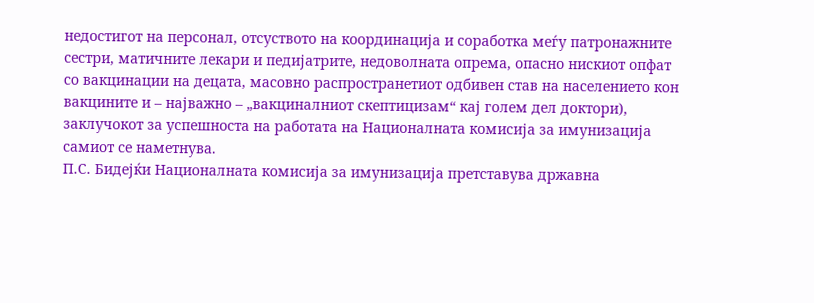недостигот на персонал, отсуството на координација и соработка меѓу патронажните сестри, матичните лекари и педијатрите, недоволната опрема, опасно нискиот опфат со вакцинации на децата, масовно распространетиот одбивен став на населението кон вакцините и – најважно – „вакциналниот скептицизам“ кај голем дел доктори), заклучокот за успешноста на работата на Националната комисија за имунизација самиот се наметнува.
П.С. Бидејќи Националната комисија за имунизација претставува државна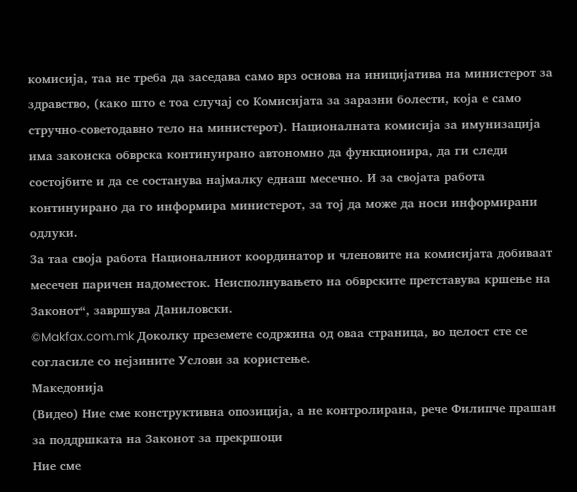комисија, таа не треба да заседава само врз основа на иницијатива на министерот за здравство, (како што е тоа случај со Комисијата за заразни болести, која е само стручно-советодавно тело на министерот). Националната комисија за имунизација има законска обврска континуирано автономно да функционира, да ги следи состојбите и да се состанува најмалку еднаш месечно. И за својата работа континуирано да го информира министерот, за тој да може да носи информирани одлуки.
За таа своја работа Националниот координатор и членовите на комисијата добиваат месечен паричен надоместок. Неисполнувањето на обврските претставува кршење на Законот“, завршува Даниловски.
©Makfax.com.mk Доколку преземете содржина од оваа страница, во целост сте се согласиле со нејзините Услови за користење.
Македонија
(Видео) Ние сме конструктивна опозиција, а не контролирана, рече Филипче прашан за поддршката на Законот за прекршоци
Ние сме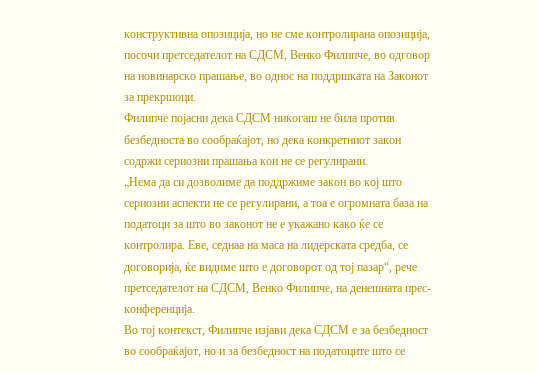конструктивна опозиција, но не сме контролирана опозиција, посочи претседателот на СДСМ, Венко Филипче, во одговор на новинарско прашање, во однос на поддршката на Законот за прекршоци.
Филипче појасни дека СДСМ никогаш не била против безбедноста во сообраќајот, но дека конкретниот закон содржи сериозни прашања кои не се регулирани.
„Нема да си дозволиме да поддржиме закон во кој што сериозни аспекти не се регулирани, а тоа е огромната база на податоци за што во законот не е укажано како ќе се контролира. Еве, седнаа на маса на лидерската средба, се договорија, ќе видиме што е договорот од тој пазар“, рече претседателот на СДСМ, Венко Филипче, на денешната прес-конференција.
Во тој контекст, Филипче изјави дека СДСМ е за безбедност во сообраќајот, но и за безбедност на податоците што се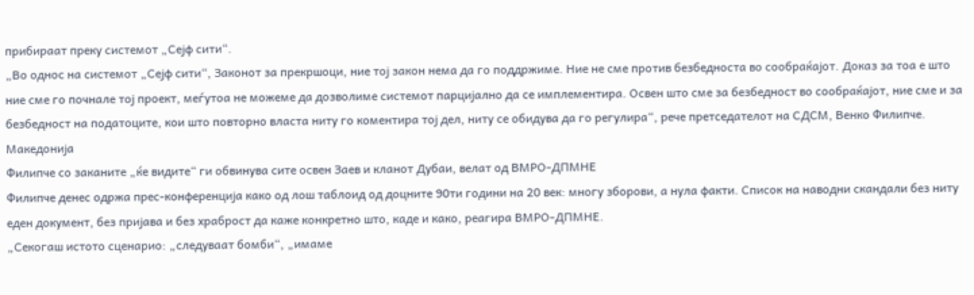прибираат преку системот „Сејф сити“.
„Во однос на системот „Сејф сити“, Законот за прекршоци, ние тој закон нема да го поддржиме. Ние не сме против безбедноста во сообраќајот. Доказ за тоа е што ние сме го почнале тој проект, меѓутоа не можеме да дозволиме системот парцијално да се имплементира. Освен што сме за безбедност во сообраќајот, ние сме и за безбедност на податоците, кои што повторно власта ниту го коментира тој дел, ниту се обидува да го регулира“, рече претседателот на СДСМ, Венко Филипче.
Македонија
Филипче со заканите „ќе видите“ ги обвинува сите освен Заев и кланот Дубаи, велат од ВМРО-ДПМНЕ
Филипче денес одржа прес-конференција како од лош таблоид од доцните 90ти години на 20 век: многу зборови, а нула факти. Список на наводни скандали без ниту еден документ, без пријава и без храброст да каже конкретно што, каде и како, реагира ВМРО-ДПМНЕ.
„Секогаш истото сценарио: „следуваат бомби“, „имаме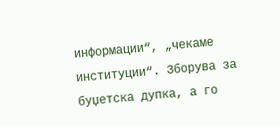информации“, „чекаме институции“. Зборува за буџетска дупка, а го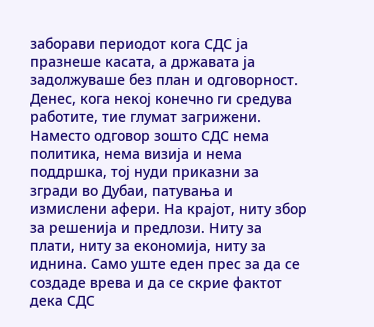заборави периодот кога СДС ја празнеше касата, а државата ја задолжуваше без план и одговорност. Денес, кога некој конечно ги средува работите, тие глумат загрижени. Наместо одговор зошто СДС нема политика, нема визија и нема поддршка, тој нуди приказни за згради во Дубаи, патувања и измислени афери. На крајот, ниту збор за решенија и предлози. Ниту за плати, ниту за економија, ниту за иднина. Само уште еден прес за да се создаде врева и да се скрие фактот дека СДС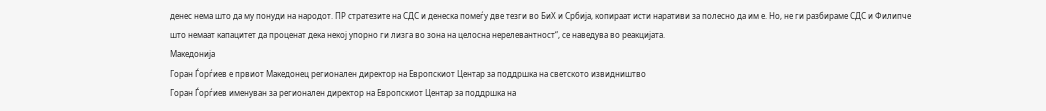денес нема што да му понуди на народот. ПР стратезите на СДС и денеска помеѓу две тезги во БиХ и Србија, копираат исти наративи за полесно да им е. Но, не ги разбираме СДС и Филипче што немаат капацитет да проценат дека некој упорно ги лизга во зона на целосна нерелевантност“, се наведува во реакцијата.
Македонија
Горан Ѓорѓиев е првиот Македонец регионален директор на Европскиот Центар за поддршка на светското извидништво
Горан Ѓорѓиев именуван за регионален директор на Европскиот Центар за поддршка на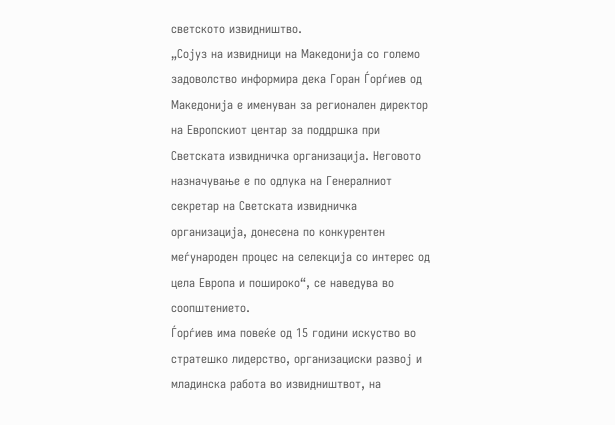светското извидништво.
„Сојуз на извидници на Македонија со големо задоволство информира дека Горан Ѓорѓиев од Македонија е именуван за регионален директор на Европскиот центар за поддршка при Светската извидничка организација. Неговото назначување е по одлука на Генералниот секретар на Светската извидничка организација, донесена по конкурентен меѓународен процес на селекција со интерес од цела Европа и пошироко“, се наведува во соопштението.
Ѓорѓиев има повеќе од 15 години искуство во стратешко лидерство, организациски развој и младинска работа во извидништвот, на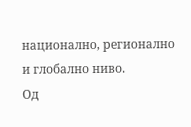национално, регионално и глобално ниво.
Од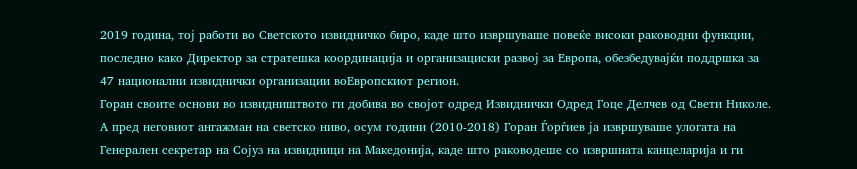2019 година, тој работи во Светското извидничко биро, каде што извршуваше повеќе високи раководни функции, последно како Директор за стратешка координација и организациски развој за Европа, обезбедувајќи поддршка за 47 национални извиднички организации воЕвропскиот регион.
Горан своите основи во извидништвото ги добива во својот одред Извиднички Одред Гоце Делчев од Свети Николе. А пред неговиот ангажман на светско ниво, осум години (2010-2018) Горан Ѓорѓиев ја извршуваше улогата на Генерален секретар на Сојуз на извидници на Македонија, каде што раководеше со извршната канцеларија и ги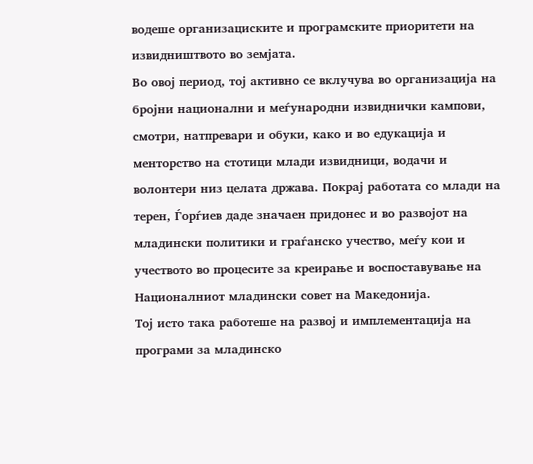водеше организациските и програмските приоритети на извидништвото во земјата.
Во овој период, тој активно се вклучува во организација на бројни национални и меѓународни извиднички кампови, смотри, натпревари и обуки, како и во едукација и менторство на стотици млади извидници, водачи и волонтери низ целата држава. Покрај работата со млади на терен, Ѓорѓиев даде значаен придонес и во развојот на младински политики и граѓанско учество, меѓу кои и учеството во процесите за креирање и воспоставување на Националниот младински совет на Македонија.
Тој исто така работеше на развој и имплементација на програми за младинско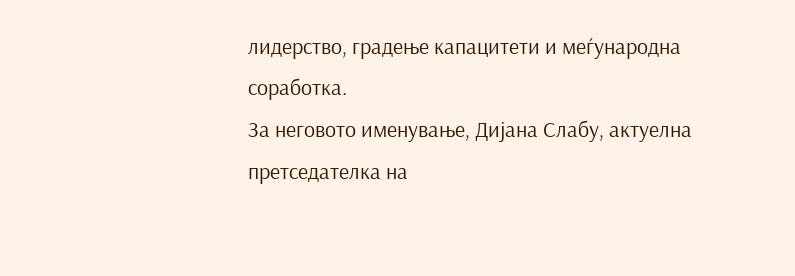лидерство, градење капацитети и меѓународна соработка.
За неговото именување, Дијана Слабу, актуелна претседателка на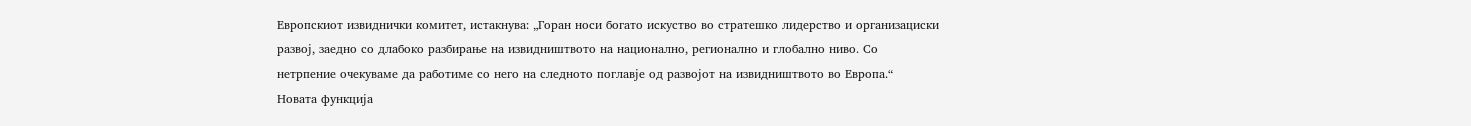Европскиот извиднички комитет, истакнува: „Горан носи богато искуство во стратешко лидерство и организациски развој, заедно со длабоко разбирање на извидништвото на национално, регионално и глобално ниво. Со нетрпение очекуваме да работиме со него на следното поглавје од развојот на извидништвото во Европа.“
Новата функција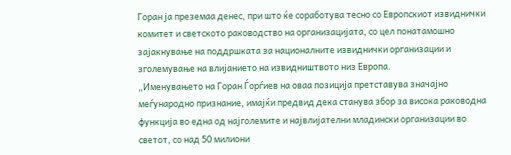Горан ја преземаа денес, при што ќе соработува тесно со Европскиот извиднички комитет и светското раководство на организацијата, со цел понатамошно зајакнување на поддршката за националните извиднички организации и зголемување на влијанието на извидништвото низ Европа.
„Именувањето на Горан Ѓорѓиев на оваа позиција претставува значајно меѓународно признание, имајќи предвид дека станува збор за висока раководна функција во една од најголемите и највлијателни младински организации во светот, со над 50 милиони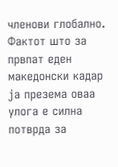членови глобално. Фактот што за првпат еден македонски кадар ја презема оваа улога е силна потврда за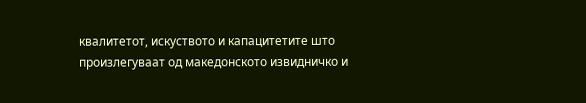квалитетот, искуството и капацитетите што произлегуваат од македонското извидничко и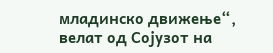младинско движење“, велат од Сојузот на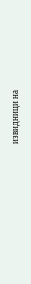извидници на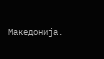Македонија.